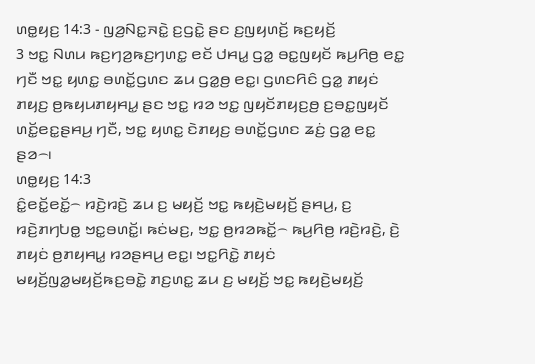ꤛꤥ꤭ꤟꤢ꤬ 14:3 - ꤜꤤ꤬ꤡꤢ꤭ꤏꤢꤧ꤭ ꤢ꤬ꤞꤢꤧ꤭ ꤔꤢ ꤢ꤬ꤜꤟꤛꤢꤩ꤬ ꤒꤢ꤬ꤟꤢꤩ꤬
3 ꤠꤢ꤭ ꤡꤛꤣ ꤒꤢ꤬ꤚꤤ꤬ꤒꤢ꤬ꤚꤛꤢ꤭ ꤕꤢꤩ ꤓꤌꤣ꤭ ꤞꤤ꤭ ꤋꤢ꤭ꤜꤟꤢꤩ ꤒꤣ꤬ꤖꤥ꤬ ꤕꤢ꤭ ꤚꤢꤪ ꤠꤢ꤭ ꤟꤛꤢ꤭ ꤋꤛꤢꤩ꤭ꤞꤛꤢ ꤘꤣ ꤞꤤ꤭ꤥ꤬ ꤕꤢ꤭꤯ ꤞꤛꤢꤖꤢꤨ ꤞꤤ꤭ ꤊꤟꤢꤦ ꤊꤟꤢ꤬ ꤥ꤬ꤒꤟꤣꤊꤟꤌꤣ꤭ ꤔꤢ ꤠꤢ꤭ ꤙꤤ ꤠꤢ꤭ ꤜꤟꤢꤩꤊꤟꤢ꤬ꤥ꤬ ꤢ꤬ꤋꤢ꤭ꤜꤟꤢꤩ ꤛꤢꤩ꤭ꤕꤢ꤭ꤔꤌꤣ꤬ ꤚꤢꤪ, ꤠꤢ꤭ ꤟꤛꤢ꤭ ꤢꤧꤊꤟꤢ꤬ ꤋꤛꤢꤩ꤭ꤞꤛꤢ ꤘꤢꤦ꤬ ꤞꤤ꤭ ꤕꤢ꤭ ꤔꤤ꤮꤯
ꤛꤥ꤭ꤟꤢ꤬ 14:3
ꤢꤨ꤭ꤕꤢꤩ꤭ꤕꤢꤩ꤭꤮ ꤙꤢꤧ꤬ꤙꤢꤧ꤬ ꤘꤣ ꤢ꤬ ꤗꤟꤢꤩ꤬ ꤠꤢ꤭ ꤒꤟꤢꤧ꤬ꤗꤟꤢꤩ꤬ ꤔꤌꤣ꤬, ꤢ꤬ ꤙꤢꤧ꤬ꤊꤚꤝꤥ꤭ ꤠꤢ꤭ꤋꤛꤢꤩ꤭꤯ ꤒꤢꤦꤗꤢ꤬, ꤠꤢ꤭ ꤥ꤬ꤙꤤꤒꤢꤩ꤭꤮ ꤒꤣ꤬ꤖꤥ꤬ ꤙꤢꤧ꤬ꤙꤢꤧ꤬, ꤢꤧ꤬ ꤊꤟꤢꤦ ꤥ꤬ꤊꤟꤌꤣ꤭ ꤙꤤꤔꤌꤣ꤬ ꤕꤢ꤭꤯ ꤠꤢ꤭ꤖꤢꤧ꤭ ꤊꤟꤢꤦ ꤗꤟꤢꤩ꤬ꤜꤤ꤭ꤗꤟꤢꤩ꤬ꤒꤢ꤬ꤋꤢꤧ꤭ ꤊꤢ꤬ꤛꤢ꤭ ꤘꤣ ꤢ꤬ ꤗꤟꤢꤩ꤬ ꤠꤢ꤭ ꤒꤟꤢꤧ꤬ꤗꤟꤢꤩ꤬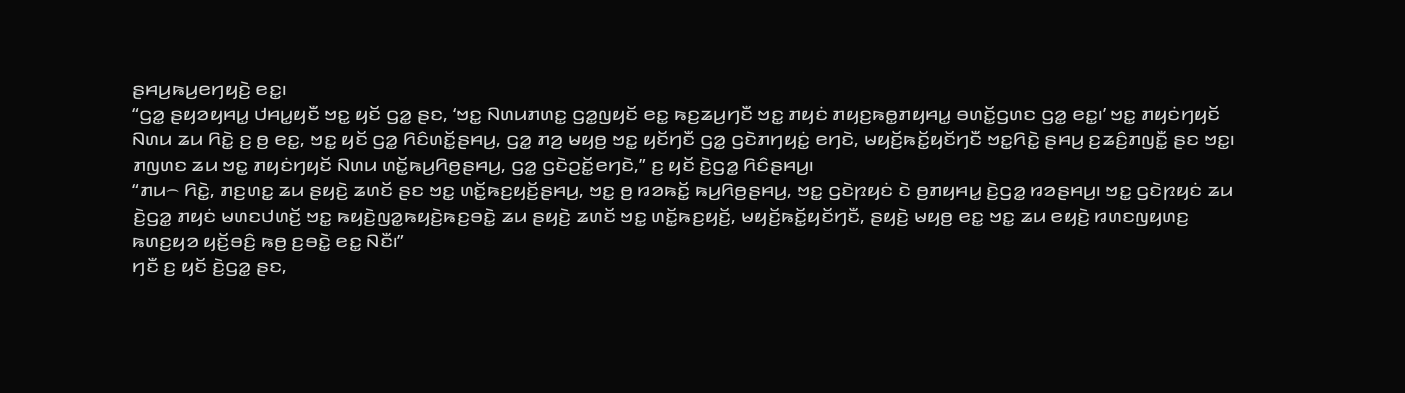ꤔꤌꤣ꤬ꤒꤣ꤬ꤕꤚꤟꤢꤧ꤬ ꤕꤢ꤭꤯
“ꤞꤤ꤭ ꤔꤟꤤꤟꤌꤣ꤭ ꤓꤌꤣ꤭ꤟꤢꤪ ꤠꤢ꤭ ꤟꤢꤩ ꤞꤤ꤭ ꤔꤢ, ‘ꤠꤢ꤭ ꤡꤛꤣꤊꤛꤢ꤭ ꤞꤤ꤭ꤜꤟꤢꤩ ꤕꤢ꤭ ꤒꤢ꤬ꤘꤣ꤬ꤚꤢꤪ ꤠꤢ꤭ ꤊꤟꤢꤦ ꤊꤟꤢ꤬ꤒꤥ꤭ꤊꤟꤌꤣ꤭ ꤋꤛꤢꤩ꤭ꤞꤛꤢ ꤞꤤ꤭ ꤕꤢ꤭꤯’ ꤠꤢ꤭ ꤊꤟꤢꤦꤚꤟꤢꤩ ꤡꤛꤣ ꤘꤣ ꤖꤢꤧ꤭ ꤢ꤬ ꤥ꤬ ꤕꤢ꤭, ꤠꤢ꤭ ꤟꤢꤩ ꤞꤤ꤭ ꤖꤢꤨꤛꤢꤩ꤭ꤔꤌꤣ꤬, ꤞꤤ꤭ ꤊꤤ꤬ ꤗꤟꤥ꤬ ꤠꤢ꤭ ꤟꤢꤩꤚꤢꤪ ꤞꤤ꤭ ꤞꤢꤧꤊꤚꤟꤢꤦ꤭ ꤕꤚꤢꤧ, ꤗꤟꤢꤩ꤬ꤒꤢꤩ꤭ꤟꤢꤩꤚꤢꤪ ꤠꤢ꤭ꤖꤢꤧ꤭ ꤔꤌꤣ꤬ ꤢ꤬ꤘꤢꤨ꤬ꤊꤜꤢꤪ꤭ ꤔꤢ ꤠꤢ꤭꤯
ꤊꤜꤛꤢ ꤘꤣ ꤠꤢ꤭ ꤊꤟꤢꤦꤚꤟꤢꤩ ꤡꤛꤣ ꤛꤢꤩ꤭ꤒꤣ꤬ꤖꤥ꤬ꤔꤌꤣ꤬, ꤞꤤ꤭ ꤞꤢꤧꤑꤢꤩ꤭ꤕꤚꤢꤧ,” ꤢ꤬ ꤟꤢꤩ ꤢꤧ꤬ꤞꤤ꤭ ꤖꤢꤨꤔꤌꤣ꤬꤯
“ꤊꤣ꤮ ꤖꤢꤧ꤭, ꤊꤢ꤬ꤛꤢ꤭ ꤘꤣ ꤔꤟꤢꤧ꤬ ꤘꤛꤢꤩ ꤔꤢ ꤠꤢ꤭ ꤛꤢꤩ꤭ꤒꤢ꤬ꤟꤢꤩ꤬ꤔꤌꤣ꤬, ꤠꤢ꤭ ꤥ꤬ ꤙꤤꤒꤢꤩ꤭ ꤒꤣ꤬ꤖꤥ꤬ꤔꤌꤣ꤬, ꤠꤢ꤭ ꤞꤢꤧꤐꤟꤢꤦ ꤢꤧ ꤥ꤬ꤊꤟꤌꤣ꤭ ꤢꤧ꤬ꤞꤤ꤭ ꤙꤤꤔꤌꤣ꤬꤯ ꤠꤢ꤭ ꤞꤢꤧꤐꤟꤢꤦ ꤘꤣ ꤢꤧ꤬ꤞꤤ꤭ ꤊꤟꤢꤦ ꤗꤛꤢꤓꤛꤢꤩ꤬ ꤠꤢ꤭ ꤒꤟꤢꤧ꤬ꤜꤤ꤭ꤒꤟꤢꤧ꤬ꤒꤢ꤬ꤋꤢꤧ꤭ ꤘꤣ ꤔꤟꤢꤧ꤬ ꤘꤛꤢꤩ ꤠꤢ꤭ ꤛꤢꤩ꤭ꤒꤢ꤬ꤟꤢꤩ꤬, ꤗꤟꤢꤩ꤬ꤒꤢꤩ꤭ꤟꤢꤩꤚꤢꤪ, ꤔꤟꤢꤧ꤬ ꤗꤟꤥ꤬ ꤕꤢ꤭ ꤠꤢ꤭ ꤘꤣ ꤕꤟꤢꤧ꤬ ꤙꤛꤢꤜꤟꤛꤢ꤬ ꤒꤛꤢ꤬ꤟꤤ ꤟꤢꤩ꤬ꤋꤢꤨ꤬ ꤒꤥ꤬ ꤢ꤬ꤋꤢꤧ꤭ ꤕꤢ꤭ ꤡꤢꤪ꤯”
ꤚꤢꤪ ꤢ꤬ ꤟꤢꤩ ꤢꤧ꤬ꤞꤤ꤭ ꤔꤢ,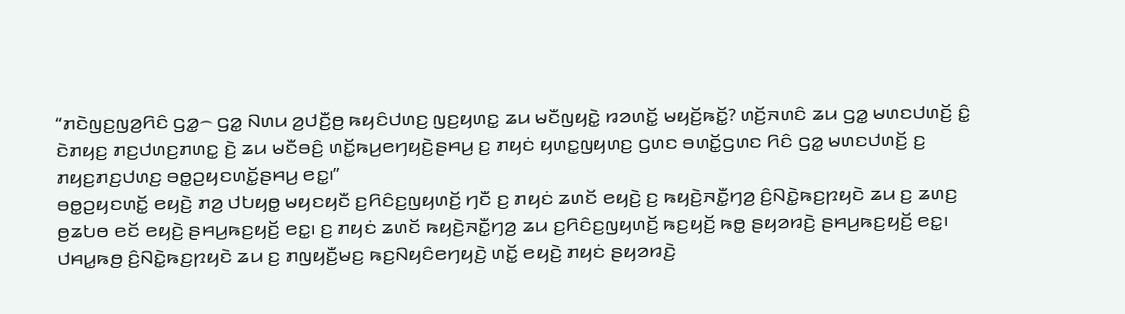“ꤊꤢꤧꤜꤢ꤬ꤜꤤ꤬ꤖꤢꤨ ꤞꤤ꤭꤮ ꤞꤤ꤭ ꤡꤛꤣ ꤤ꤬ꤓꤢꤪ꤬ꤥ꤬ ꤒꤟꤢꤨꤓꤛꤢ꤬ ꤜꤢ꤬ꤟꤛꤢ꤭ ꤘꤣ ꤗꤢꤪꤜꤟꤢꤧ꤭ ꤙꤤꤛꤢꤩ꤭ ꤗꤟꤢꤩ꤬ꤒꤢꤩ꤭? ꤛꤢꤩ꤬ꤏꤛꤢꤨ ꤘꤣ ꤞꤤ꤭ ꤗꤛꤢꤓꤛꤢꤩ꤬ ꤢꤨ꤭ ꤢꤧꤊꤟꤢ꤬ ꤊꤢ꤬ꤓꤛꤢ꤬ꤊꤛꤢ꤭ ꤢꤧ꤬ ꤘꤣ ꤗꤢꤪꤋꤢꤨ꤬ ꤛꤢꤩ꤭ꤒꤣ꤬ꤕꤚꤟꤢꤧ꤬ꤔꤌꤣ꤬ ꤢ꤬ ꤊꤟꤢꤦ ꤟꤛꤢ꤭ꤜꤟꤛꤢ꤬ ꤞꤛꤢ ꤋꤛꤢꤩ꤭ꤞꤛꤢ ꤖꤢꤨ ꤞꤤ꤭ ꤗꤛꤢꤓꤛꤢꤩ꤬ ꤢ꤬ ꤊꤟꤢ꤬ꤊꤢ꤬ꤓꤛꤢ꤬ ꤋꤥ꤭ꤑꤟꤢꤛꤢꤩ꤭ꤔꤌꤣ꤬ ꤕꤢ꤭꤯”
ꤋꤥ꤭ꤑꤟꤢꤛꤢꤩ꤭ ꤕꤟꤢꤧ꤬ ꤊꤤ꤬ ꤓꤝꤟꤥ꤭ ꤗꤟꤢꤟꤢꤪ ꤢ꤬ꤖꤢꤨꤢ꤬ꤜꤟꤛꤢꤩ꤬ ꤚꤢꤪ ꤢ꤬ ꤊꤟꤢꤦ ꤘꤛꤢꤩ ꤕꤟꤢꤧ꤬ ꤢ꤬ ꤒꤟꤢꤧ꤬ꤏꤢꤪ꤭ꤚꤤ꤬ ꤢꤨ꤬ꤡꤢꤧ꤭ꤒꤢ꤬ꤐꤟꤢꤧ ꤘꤣ ꤢ꤬ ꤘꤛꤢ꤬ ꤥ꤬ꤘꤝꤥ ꤕꤢꤩ ꤕꤟꤢꤧ꤬ ꤔꤌꤣ꤬ꤒꤢ꤬ꤟꤢꤩ꤬ ꤕꤢ꤭꤯ ꤢ꤬ ꤊꤟꤢꤦ ꤘꤛꤢꤩ ꤒꤟꤢꤧ꤬ꤏꤢꤪ꤭ꤚꤤ꤬ ꤘꤣ ꤢ꤬ꤖꤢꤨꤢ꤬ꤜꤟꤛꤢꤩ꤬ ꤒꤢ꤬ꤟꤢꤩ꤬ ꤒꤥ꤭ ꤔꤟꤤꤙꤢꤧ꤬ ꤔꤌꤣ꤬ꤒꤢ꤬ꤟꤢꤩ꤬ ꤕꤢ꤭꤯ ꤓꤌꤣ꤭ꤒꤥ꤬ ꤢꤨ꤬ꤡꤢꤧ꤭ꤒꤢ꤬ꤐꤟꤢꤧ ꤘꤣ ꤢ꤬ ꤊꤜꤟꤢꤪ꤬ꤗꤢ꤬ ꤒꤢ꤬ꤡꤟꤢꤨꤕꤚꤟꤢꤧ꤬ ꤛꤢꤩ꤭ ꤕꤟꤢꤧ꤬ ꤊꤟꤢꤦ ꤔꤟꤤꤙꤢꤧ꤬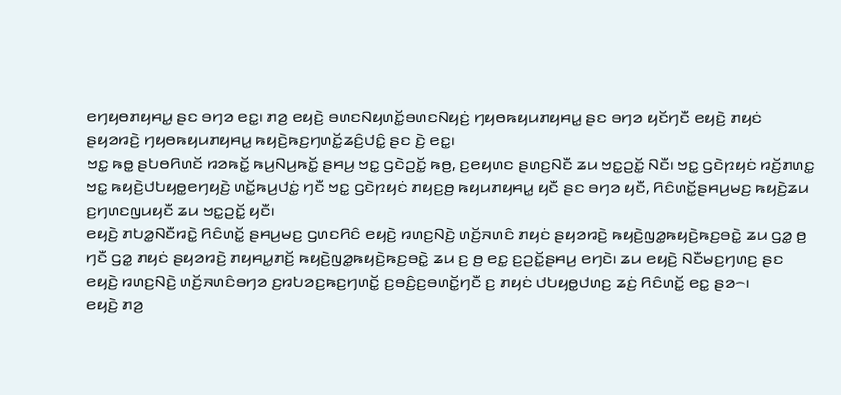ꤕꤚꤟꤥꤊꤟꤌꤣ꤭ ꤔꤢ ꤋꤚꤤ ꤕꤢ꤭꤯ ꤊꤤ꤬ ꤕꤟꤢꤧ꤬ ꤋꤛꤢꤡꤟꤛꤢꤩ꤭ꤋꤛꤢꤡꤟꤢꤦ꤬ ꤚꤟꤥꤒꤟꤣꤊꤟꤌꤣ꤭ ꤔꤢ ꤋꤚꤤ ꤟꤢꤩꤚꤢꤪ ꤕꤟꤢꤧ꤬ ꤊꤟꤢꤦ ꤔꤟꤤꤙꤢꤧ꤬ ꤚꤟꤥꤒꤟꤣꤊꤟꤌꤣ꤭ ꤒꤟꤢꤧ꤬ꤒꤢ꤬ꤚꤛꤢꤩ꤭ꤘꤢꤨ꤬ꤓꤢꤨ꤭ ꤔꤢ ꤢꤧ꤬ ꤕꤢ꤭꤯
ꤠꤢ꤭ ꤒꤥ꤭ ꤔꤝꤥꤖꤛꤢꤩ ꤙꤤꤒꤢꤩ꤭ ꤒꤣ꤬ꤡꤣ꤬ꤒꤢꤩ꤭ ꤔꤌꤣ꤬ ꤠꤢ꤭ ꤞꤢꤧꤑꤢꤩ꤭ ꤒꤥ꤬, ꤢ꤬ꤕꤟꤛꤢ ꤔꤛꤢ꤬ꤡꤢꤪ ꤘꤣ ꤠꤢ꤭ꤑꤢꤩ꤭ ꤡꤢꤪ꤯ ꤠꤢ꤭ ꤞꤢꤧꤐꤟꤢꤦ ꤙꤢꤩ꤬ꤊꤛꤢ꤭ ꤠꤢ꤭ ꤒꤟꤢꤧ꤬ꤓꤝꤟꤥ꤭ꤕꤚꤟꤢꤧ꤬ ꤛꤢꤩ꤭ꤒꤣ꤬ꤓꤢꤦ꤭ ꤚꤢꤪ ꤠꤢ꤭ ꤞꤢꤧꤐꤟꤢꤦ ꤊꤟꤢ꤬ꤥ꤬ ꤒꤟꤣꤊꤟꤌꤣ꤭ ꤟꤢꤪ ꤔꤢ ꤋꤚꤤ ꤟꤢꤪ, ꤖꤢꤨꤛꤢꤩ꤭ꤔꤌꤣ꤬ꤗꤢ꤬ ꤒꤟꤢꤧ꤬ꤘꤣ ꤢ꤬ꤚꤛꤢꤜꤣꤟꤢꤪ ꤘꤣ ꤠꤢ꤭ꤑꤢꤩ꤭ ꤟꤢꤪ꤯
ꤕꤟꤢꤧ꤬ ꤊꤝꤤ꤭ꤡꤢꤪꤙꤢꤧ꤭ ꤖꤢꤨꤛꤢꤩ꤭ ꤔꤌꤣ꤬ꤗꤢ꤬ ꤞꤛꤢꤖꤢꤨ ꤕꤟꤢꤧ꤬ ꤙꤛꤢ꤬ꤡꤢꤧ꤬ ꤛꤢꤩ꤬ꤏꤛꤢꤨ ꤊꤟꤢꤦ ꤔꤟꤤꤙꤢꤧ꤬ ꤒꤟꤢꤧ꤬ꤜꤤ꤭ꤒꤟꤢꤧ꤬ꤒꤢ꤬ꤋꤢꤧ꤭ ꤘꤣ ꤞꤤ꤭ ꤥ꤬ ꤚꤢꤪ ꤞꤤ꤭ ꤊꤟꤢꤦ ꤔꤟꤤꤙꤢꤧ꤬ ꤊꤟꤌꤣ꤭ꤊꤢꤩ꤬ ꤒꤟꤢꤧ꤬ꤜꤤ꤭ꤒꤟꤢꤧ꤬ꤒꤢ꤬ꤋꤢꤧ꤭ ꤘꤣ ꤢ꤬ ꤥ꤬ ꤕꤢ꤭ ꤢ꤬ꤑꤢꤩ꤭ꤔꤌꤣ꤬ ꤕꤚꤢꤧ꤯ ꤘꤣ ꤕꤟꤢꤧ꤬ ꤡꤢꤪꤗꤢ꤬ꤚꤛꤢ꤬ ꤔꤢ ꤕꤟꤢꤧ꤬ ꤙꤛꤢ꤬ꤡꤢꤧ꤬ ꤛꤢꤩ꤬ꤏꤛꤢꤨꤋꤚꤤ ꤢ꤬ꤙꤝꤤꤢ꤬ꤒꤢ꤬ꤚꤛꤢꤩ꤭ ꤢ꤬ꤋꤢꤨ꤬ꤢ꤬ꤋꤛꤢꤩ꤭ꤚꤢꤪ ꤢ꤬ ꤊꤟꤢꤦ ꤓꤝꤟꤥ꤭ꤓꤛꤢ꤬ ꤘꤢꤦ꤬ ꤖꤢꤨꤛꤢꤩ꤭ ꤕꤢ꤭ ꤔꤤ꤮꤯
ꤕꤟꤢꤧ꤬ ꤊꤤ꤬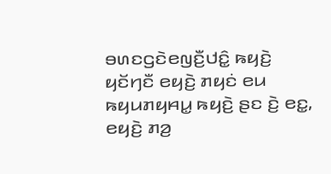ꤋꤛꤢꤞꤢꤧꤕꤜꤢꤪ꤬ꤓꤢꤨ꤭ ꤒꤟꤢꤧ꤬ ꤟꤢꤩꤚꤢꤪ ꤕꤟꤢꤧ꤬ ꤊꤟꤢꤦ ꤕꤣ ꤒꤟꤣꤊꤟꤌꤣ꤭ ꤒꤟꤢꤧ꤬ ꤔꤢ ꤢꤧ꤬ ꤕꤢ꤭, ꤕꤟꤢꤧ꤬ ꤊꤤ꤬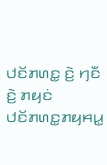ꤓꤢꤩꤊꤛꤢ꤭ ꤢꤧ꤬ ꤚꤢꤪ ꤢꤧ꤬ ꤊꤟꤢꤦ ꤓꤢꤩꤊꤛꤢ꤭ꤊꤟꤌꤣ꤭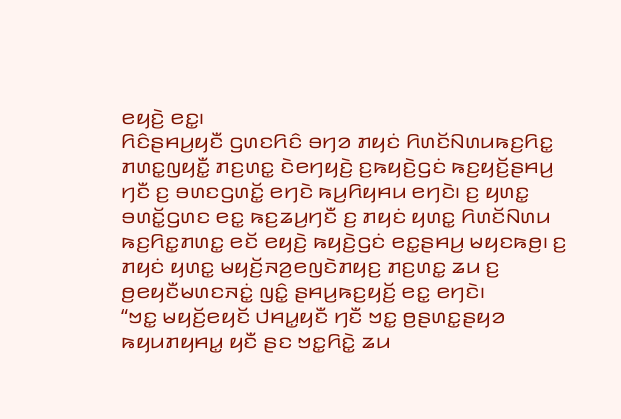ꤕꤟꤢꤧ꤬ ꤕꤢ꤭꤯
ꤖꤢꤨꤔꤌꤣ꤬ꤟꤢꤪ ꤞꤛꤢꤖꤢꤨ ꤋꤚꤤ ꤊꤟꤢꤦ ꤖꤛꤢꤩꤡꤛꤣꤒꤢ꤬ꤖꤢ꤭ ꤊꤛꤢ꤭ꤜꤟꤢꤪ꤭ ꤊꤢ꤬ꤛꤢ꤭ ꤢꤧꤕꤚꤟꤢꤧ꤬ ꤢ꤬ꤒꤟꤢꤧ꤬ꤞꤢꤦ ꤒꤢ꤬ꤟꤢꤩ꤬ꤔꤌꤣ꤬ ꤚꤢꤪ ꤢ꤬ ꤋꤛꤢꤞꤛꤢꤩ꤭ ꤕꤚꤢꤧ ꤒꤣ꤬ꤖꤟꤌꤣ ꤕꤚꤢꤧ꤯ ꤢ꤬ ꤟꤛꤢ꤭ ꤋꤛꤢꤩ꤭ꤞꤛꤢ ꤕꤢ꤭ ꤒꤢ꤬ꤘꤣ꤬ꤚꤢꤪ ꤢ꤬ ꤊꤟꤢꤦ ꤟꤛꤢ꤭ ꤖꤛꤢꤩꤡꤛꤣ ꤒꤢ꤬ꤖꤢ꤭ꤊꤛꤢ꤭ ꤕꤢꤩ ꤕꤟꤢꤧ꤬ ꤒꤟꤢꤧ꤬ꤞꤢꤦ ꤕꤢ꤭ꤔꤌꤣ꤬ ꤗꤟꤢꤒꤥ꤬꤯ ꤢ꤬ ꤊꤟꤢꤦ ꤟꤛꤢ꤭ ꤗꤟꤢꤩ꤬ꤏꤤ꤬ꤕꤜꤢꤧꤊꤟꤢ꤬ ꤊꤢ꤬ꤛꤢ꤭ ꤘꤣ ꤢ꤬ ꤥ꤬ꤕꤟꤢꤪꤗꤛꤢꤏꤢꤦ꤭ ꤜꤢꤨ꤭ ꤔꤌꤣ꤬ꤒꤢ꤬ꤟꤢꤩ꤬ ꤕꤢ꤭ ꤕꤚꤢꤧ꤯
“ꤠꤢ꤭ ꤗꤟꤢꤩ꤬ꤕꤟꤢꤩ ꤓꤌꤣ꤭ꤟꤢꤪ ꤚꤢꤪ ꤠꤢ꤭ ꤥ꤬ꤔꤛꤢ꤭ꤔꤟꤤ ꤒꤟꤣꤊꤟꤌꤣ꤭ ꤟꤢꤪ ꤔꤢ ꤠꤢ꤭ꤖꤢꤧ꤭ ꤘꤣ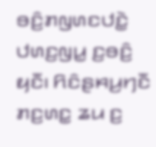ꤋꤢꤨ꤬ꤊꤜꤛꤢꤓꤢꤧ꤭ ꤓꤛꤢ꤬ꤜꤣ꤭ ꤢ꤬ꤋꤢꤨ꤬ ꤟꤢꤪ꤯ ꤖꤢꤨꤔꤌꤣ꤬ꤚꤢꤪ ꤊꤢ꤬ꤛꤢ꤭ ꤘꤣ ꤢ꤬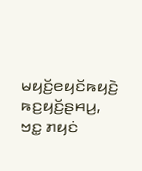ꤗꤟꤢꤩ꤬ꤕꤟꤢꤩꤒꤟꤢꤧ꤬ ꤒꤢ꤬ꤟꤢꤩ꤬ꤔꤌꤣ꤬, ꤠꤢ꤭ ꤊꤟꤢꤦ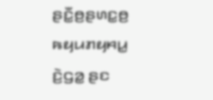ꤔꤢꤪ꤭ꤥ꤬ꤔꤛꤢ꤭ꤥ꤬ ꤒꤟꤣꤊꤟꤌꤣ꤭ ꤢꤧ꤬ꤞꤤ꤭ ꤔꤢ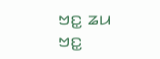ꤠꤢ꤭ ꤘꤣ ꤠꤢ꤭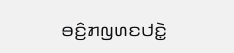ꤋꤢꤨ꤬ꤊꤜꤛꤢꤓꤢꤧ꤭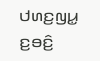ꤓꤛꤢ꤬ꤜꤣ꤭ ꤢ꤬ꤋꤢꤨ꤬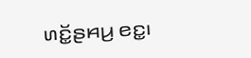ꤛꤢꤩ꤭ꤔꤌꤣ꤬ ꤕꤢ꤭꤯